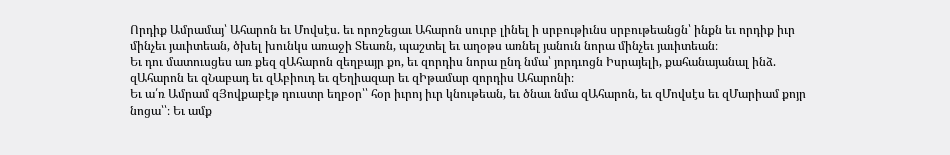Որդիք Ամրամայ՝ Ահարոն եւ Մովսէս. եւ որոշեցաւ Ահարոն սուրբ լինել ի սրբութիւնս սրբութեանցն՝ ինքն եւ որդիք իւր մինչեւ յաւիտեան, ծխել խունկս առաջի Տեառն, պաշտել եւ աղօթս առնել յանուն նորա մինչեւ յաւիտեան։
Եւ դու մատուսցես առ քեզ զԱհարոն զեղբայր քո, եւ զորդիս նորա ընդ նմա՝ յորդւոցն Իսրայելի, քահանայանալ ինձ. զԱհարոն եւ զՆաբադ եւ զԱբիուդ եւ զԵղիազար եւ զԻթամար զորդիս Ահարոնի։
Եւ ա՛ռ Ամրամ զՅովքաբէթ դուստր եղբօր՝՝ հօր իւրոյ իւր կնութեան, եւ ծնաւ նմա զԱհարոն, եւ զՄովսէս եւ զՄարիամ քոյր նոցա՝՝։ Եւ ամք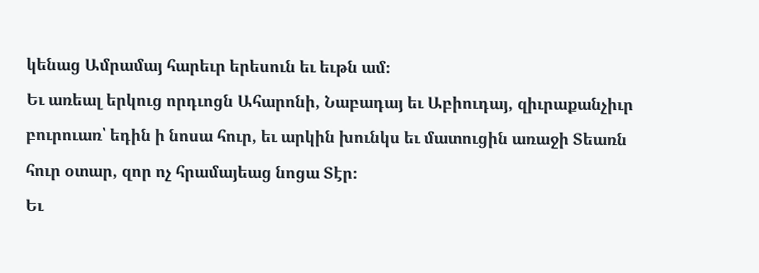կենաց Ամրամայ հարեւր երեսուն եւ եւթն ամ։
Եւ առեալ երկուց որդւոցն Ահարոնի, Նաբադայ եւ Աբիուդայ, զիւրաքանչիւր բուրուառ՝ եդին ի նոսա հուր, եւ արկին խունկս եւ մատուցին առաջի Տեառն հուր օտար, զոր ոչ հրամայեաց նոցա Տէր։
Եւ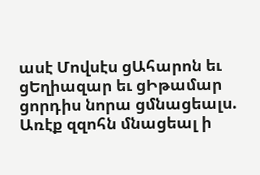ասէ Մովսէս ցԱհարոն եւ ցԵղիազար եւ ցԻթամար ցորդիս նորա ցմնացեալս. Առէք զզոհն մնացեալ ի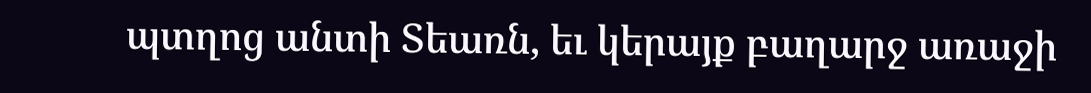պտղոց անտի Տեառն, եւ կերայք բաղարջ առաջի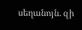սեղանոյն. զի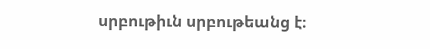սրբութիւն սրբութեանց է։